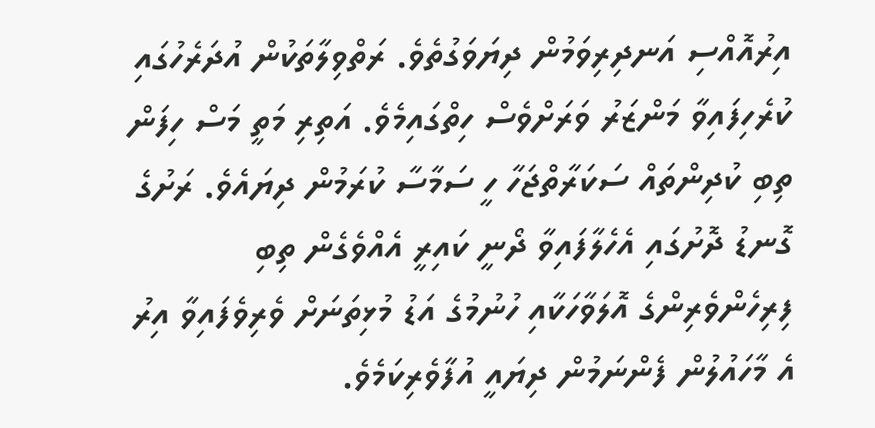އިރުއޮއްސި އަނދިރިވަމުން ދިޔަވަގުތެވެ. ރަތްވިލާތަކުން އުދަރެހުގައި ކުރެހިފައިވާ މަންޒަރު ވަރަށްވެސް ހިތްގައިމެވެ. އަތިރި މަތީ މަސް ހިފަން ތިބި ކުދިންތައް ސަކަރާތްޖަހާ ހީ ސަމާސާ ކުރަމުން ދިޔައެވެ. ރަށުގެ ގޮނޑު ދޮށުގައި އެހެލާފައިވާ ދޯނީ ކައިރީ އެއްވެގެން ތިބި ފިރިހެންވެރިންގެ އޮލަވާހަކާއި ހުނުމުގެ އަޑު މުޅިތަނަށް ވެރިވެފައިވާ އިރު އެ މާހައުލުން ފެންނަމުން ދިޔައީ އުފާވެރިކަމެވެ.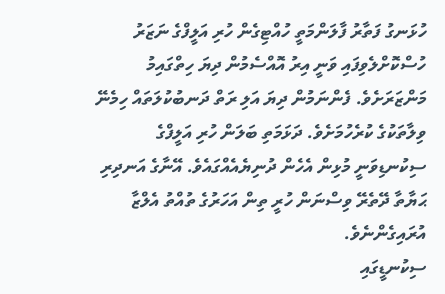ހުޅަނގު ފަތާރު ފާލަންމަތީ ހުއްޓިގެން ހުރި އަލީފްގެ ނަޒަރު ހުސްކޮށްލެވިފައި ވަނީ އިރު އޮއްސެމުން ދިޔަ ހިތްގައިމު މަންޒަރަށެވެ. ފެންނަމުން ދިޔަ އަލި ރަތް ދަނބުކުލަތައް ހިމެނޭ ވިލާތަކުގެ ކުރެހުމަށެވެ. ދަޅަމަތި ބަލަން ހުރި އަލީފްގެ ސިކުނޑިވަނީ މުޅިން އެހެން ދުނިޔެއެއްގައެވެ. އޭނާގެ އަނދިރި ޙަޔާތާ ދޭތެރޭ ވިސްނަން ހުރީ ތިން އަހަރުގެ ތުއްތު އެލްޒާ އުރައިގެންނެވެ.
ސިކުނޑީގައި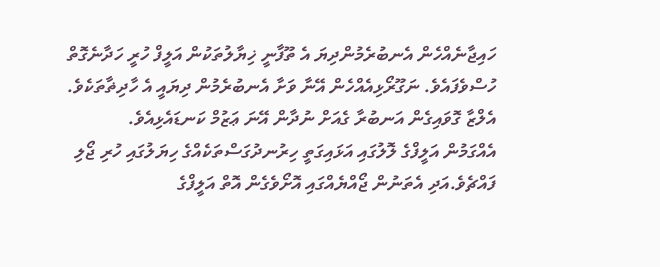ހައިޖާނެއްހެން އެނބުރެމުންދިޔަ އެ ތޫފާނީ ޚިޔާލުތަކުން އަލީފް ހުރީ ހަދާނެގޮތް ހުސްވެފައެވެ. ނަގޫރޯޅިއެއްހެން އޭނާ ވަށާ އެނބުރެމުން ދިޔައީ އެ ހާދިޡާތަކެވެ. އެލްޒާ ގޮވައިގެން އަނބުރާ ގެއަށް ނުދާން އޭނަ ޢަޒުމް ކަނޑައެޅިއެވެ.
އެއްގަމުން އަލީފްގެ ލޮލުގައި އަޅައިގަތީ ހިރުނދުގަސްތަކެއްގެ ހިޔަލުގައި ހުރި ޖޯލި ފައްޗެވެ.އަދި އެތަނުން ޖޯއްޔެއްގައި އޮށޯވެގެން އޮތް އަލީފްގެ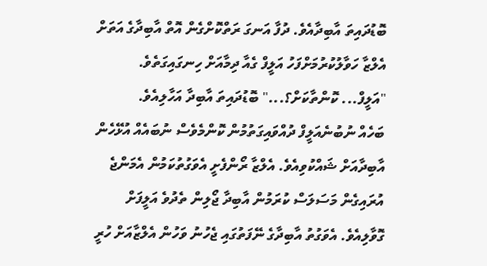ބޮޑުދައިތަ އާބިދާއެވެ. ދުފާ އަނގަ ރަތްކޮށްގެން އޮތް އާބިދާގެ އަތަށް އެލްޒާ ހަވާލުކުރުމަށްފަހު އަލީފް ގެއާ ދިމާއަށް ހިނގައިގަތެވެ.
"އަލީފް... ކޮންތާކަށް؟..." ބޮޑުދައިތަ އާބިދާ އަހާލިއެވެ.
ބަހެއް ނުބުނެއަލީފް ދުއްވައިގަތުމުން ކޮންމެވެސް ނުބައެއް އުޅޭހެން އާބިދާއަށް ޝައްކުވިއެވެ. އެލްޒާ ރޯންފެށީ އެވަގުތުކަމުން އެމަންޖެ އުރައިގެން މަސަލަސް ކުރަމުން އާބިދާ ޖޯލިން ތެދުވެ އަލީފަށް ގޮވާލިއެވެ. އެވަގުތު އާބިދާގެ ނޭފަތުގައި ޖެހުނު ވަހުން އެލްޒާއަށް ހުރީ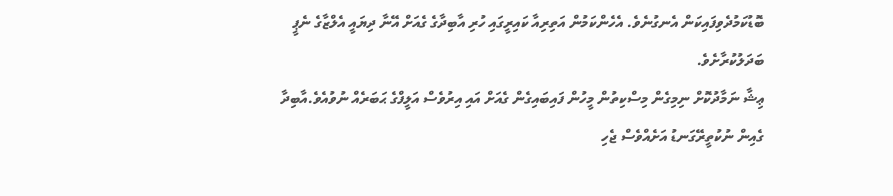ބޮޑުކަމުދެވިފައިކަން އެނގުނެވެ. އެހެންކަމުން އަތިރިއާ ކައިރީގައި ހުރި އާބިދާގެ ގެއަށް އޭނާ ދިޔައީ އެލްޒާގެ ނެޕީ ބަދަލުކުރާށެވެ.
ޢިޝާ ނަމާދުކޮށް ނިމިގެން މިސްކިތުން މީހުން ފައިބައިގެން ގެއަށް އައި އިރުވެސް އަލީފްގެ ޙަބަރެއް ނުވުއެވެ.އާބިދާ ގެއިން ނުކުތީރޭގަނޑު އަށެއްވެސް ޖެހި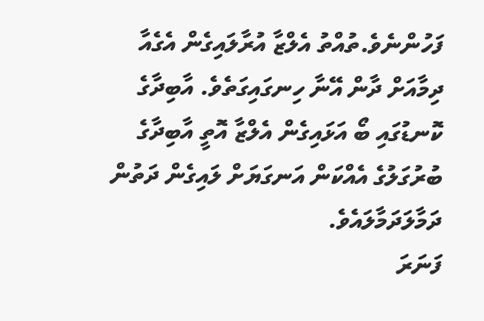ފަހުންނެވެ.ތުއްތު އެލްޒާ އުރާލައިގެން އެގެއާ ދިމާއަށް ދާން އޭނާ ހިނގައިގަތެވެ. އާބިދާގެ ކޮނޑުގައި ބޯ އަޅައިގެން އެލްޒާ އޮތީ އާބިދާގެ ބުރުގަލުގެ އެއްކަން އަނގަޔަށް ލައިގެން ދަތުން ދަމާލަދަމާލައެވެ.
ފަނަރަ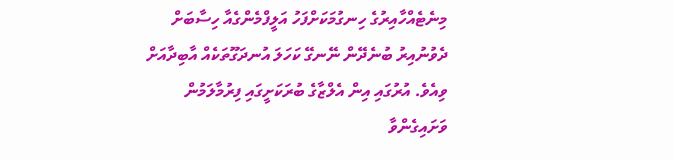މިނެޓެއްހާއިރުގެ ހިނގުމަކަށްފަހު އަލީފްމެންގެއާ ހިސާބަށް ދެވުނުއިރު ބުނެދޭން ނޭނގޭ ކަހަލަ އުނދަގޫތަކެއް އާބިދާއަށް ވިއެވެ. އުރުގައި އިން އެލްޒާގެ ބުރަކަށީގައި ފިރުމާލަމުން ވަށައިގެންވާ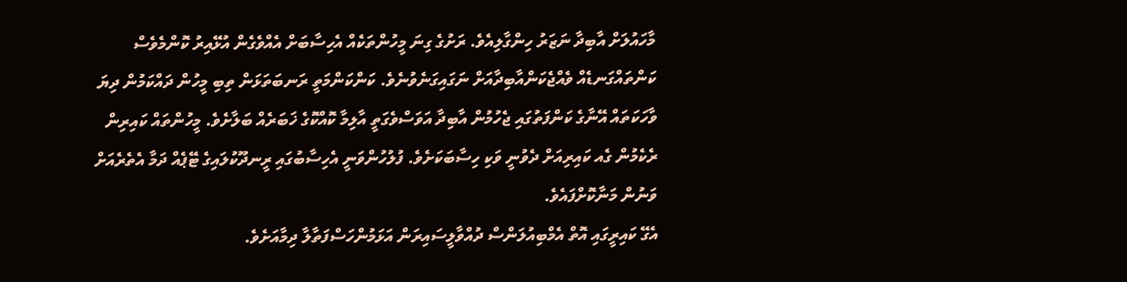މާހައުލަށް އާބިދާ ނަޒަރު ހިންގާލިއެވެ. ރަށުގެ ގިނަ މީހުންތަކެއް އެހިސާބަށް އެއްވެގެން އުޅޭއިރު ކޮންމެވެސް ކަންތައްގަނޑެއް ވެއްޖެކަންއާބިދާއަށް ނަގައިގަނެވުނެވެ. ކަންކަންމަތީ ރަނބަތަޅަން ތިބި މީހުން ދައްކަމުން ދިޔަ ވާހަކަތައް އޭނާގެ ކަންފަތުގައި ޖެހުމުން އާބިދާ އަވަސްވެގަތީ އާލިމާ ކޮއްކޮގެ ޚަބަރެއް ބަލާށެވެ. މީހުންތައް ކައިރިން ރެކެމުން ގެއ ކައިރިއަށް ދެވުނީ ވަކި ހިސާބަކަށެވެ. ފުލުހުންވަނީ އެހިސާބުގައި ރީނދޫކުލައިގެ ޓޭޕެއް ދަމާ އެތެރެއަށް ވަނުން މަނާކޮށްފައެވެ.
އެގޭ ކައިރީގައި އޮތް އެމްބިއުލަންސް ދުއްވާލީސައިރަން އަޅަމުންހަސްފަތާލާ ދިމާއަށެވެ.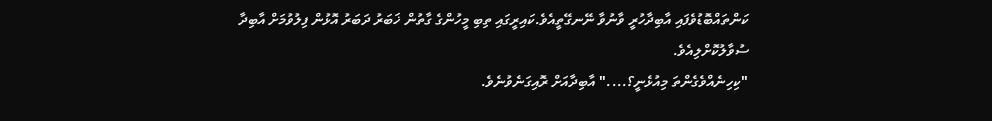ކަންތައްބޮޑުވެފައި އާބިދާހުރީ ވާނުވާ ނޭނގޭތީއެވެ.ކައިރީގައި ތިބި މީހުންގެ ގާތުން ޚަބަރު ދަބަރު އޮޅުން ފިލުވުމަށް އާބިދާ ސުވާލުކޮށްލިއެވެ.
"ކިހިނެއްވެގެންތަ މިއުޅެނީ؟...." އާބިދާއަށް ރޮއިގަނެވުނެވެ.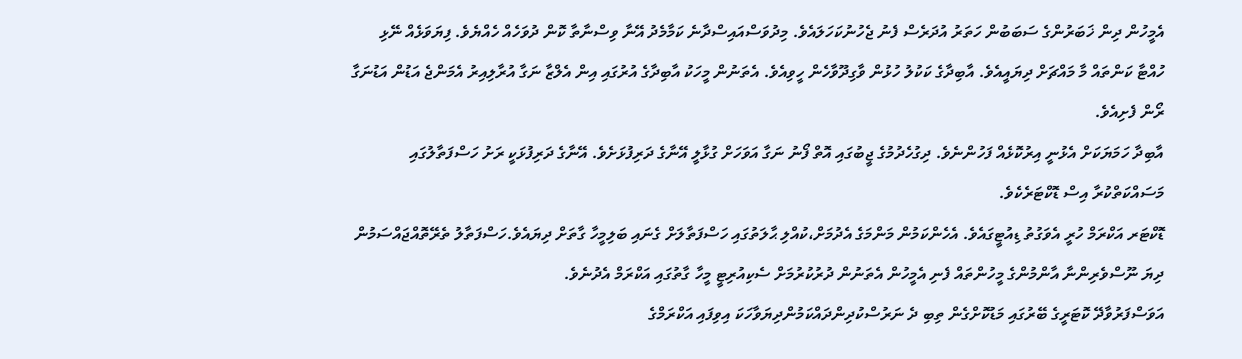އެމީހުން ދިން ޚަބަރުންގެ ސަބަބުން ހަތަރު އުދަރެސް ފެނު ޖެހުނުކަހަލައެވެ. މިދުވަސްއައިސްދާނެ ކަމާމެދު އޭނާ ވިސްނާތާ ކޮން ދުވަހެއް ހެއްޔެވެ. ފިޔަވަޅެއް ނޭޅި ހުއްޓާ ކަންތައް މާ މައްޗަށް ދިޔައީއެވެ. އާބިދާގެ ކަކުލު ހުޅުން ވާގިދޫވާހެން ހީވިއެވެ. އެތަނުން މީހަކު އާބިދާގެ އުރުގައި އިން އެލްޒާ ނަގާ އުރާލިއިރު އެމަންޖެ އަޑުން އަޑުނަގާ ރޯން ފެށިއެވެ.
އާބިދާ ހަމަޔަކަށް އެޅުނީ އިރުކޮޅެއް ފަހުންނެވެ. ދިގުހެދުމުގެ ޖީބުގައި އޮތް ފޯނު ނަގާ އަވަހަށް ގުޅާލީ އޭނާގެ ދަރިފުޅަށެވެ. އޭނާގެ ދަރިފުޅަކީ ރަށު ހަސްފަތާލުގައި މަސައްކަތްކުރާ އިސް ޑޮކްޓަރެކެވެ.
ޑޮކްޓަރ އަކްރަމް ހުރީ އެވަގުތު ޑިއުޓީގައެވެ. އެހެންކަމުން މަންމަގެ އެދުމަށް،ކުއްލި ޙާލަތުގައި ހަސްފަތާލަށް ގެނައި ބަލިމީހާ ގާތަށް ދިޔައެވެ.ހަސްފަތާލު ތެރޭތޮއްޖައްސަމުން ދިޔަ ނޫސްވެރިންނާ އާންމުންގެ މީހުންތައް ފެނި އެމީހުން އެތަނުން ދުރުކުރުމަށް ސެކިއުރިޓީ މީހާ ގާތުގައި އަކްރަމް އެދުނެވެ.
އަވަސްފަރުވާދޭ ކޮޓަރީގެ ބޭރުގައި މަޑުކޮށްގެން ތިބި ދެ ނަރުސްކުދިންދައްކަމުންދިޔަވާހަކަ އިވިފައި އަކްރަމްގެ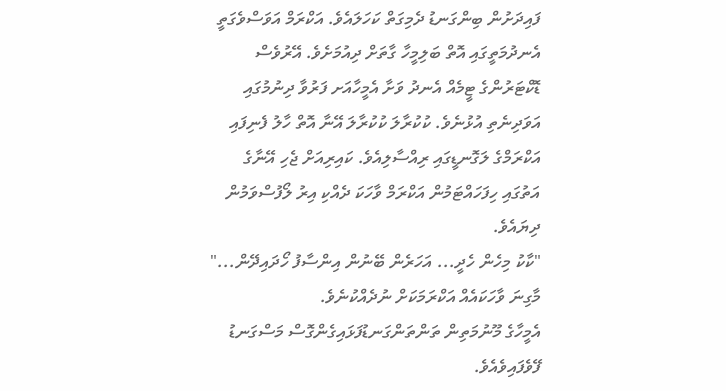ފައިދަށުން ބިންގަނޑު ދެމިގަތް ކަހަލައެވެ. އަކްރަމް އަވަސްވެގަތީ އެނދުމަތީގައި އޮތް ބަލިމީހާ ގާތަށް ދިއުމަށެވެ. އޭރުވެސް ޑޮކްޓަރުންގެ ޓީމެއް އެނދު ވަށާ އެމީހާއަށ ފަރުވާ ދިނުމުގައި އަވަދިނެތި އުޅުނެވެ. ކުކުރާލަ ކުކުރާލަ އޭނާ އޮތް ހާލު ފެނިފައި އަކްރަމްގެ ލަގޮނޑީގައި ރިއްސާލިއެވެ. ކައިރިއަށް ޖެހި އޭނާގެ އަތުގައި ހިފަހައްޓަމުން އަކްރަމް ވާހަކަ ދެއްކި އިރު ލޯފުސްވަމުން ދިޔައެވެ.
"ކާކު މިހެން ހެދީ... އަހަރެން ބޭނުން އިންސާފު ހޯދައިދޭން..." މާގިނަ ވާހަކައެއް އަކްރަމަކަށް ނުދެއްކުނެވެ.
އެމީހާގެ މޫނުމަތިން ތަންތަންގަނޑުފަޅައިގެންގޮސް މަސްގަނޑު ފޭވެފައިވެއެވެ.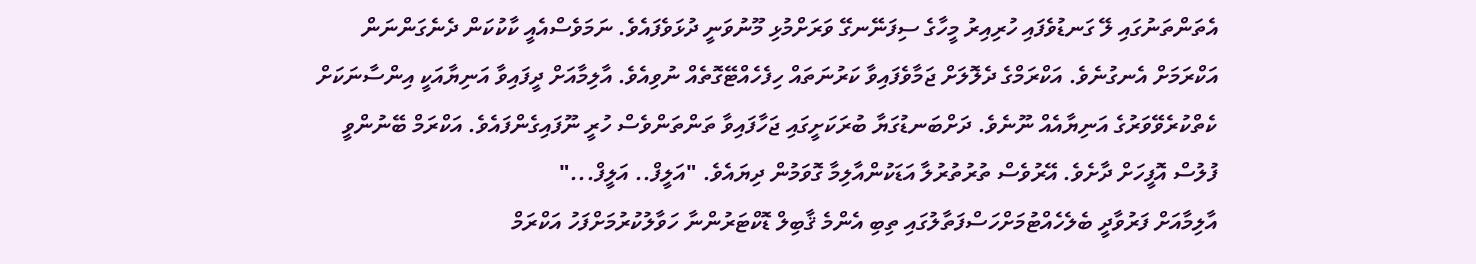އެތަންތަނުގައި ލޭ ގަނޑުވެފައި ހުރިއިރު މީހާގެ ސިފަނޭނގޭ ވަރަށްމުޅި މޫނުވަނީ ދުޅަވެފައެވެ. ނަމަވެސްއެއީ ކާކުކަން ދެނެގަންނަން އަކްރަމަށް އެނގުނެވެ. އަކްރަމްގެ ދެލޮލަށް ޖަމާވެފައިވާ ކަރުނަތައް ހިފެހެއްޓޭގޮތެއް ނުވިއެވެ. އާލިމާއަށް ދީފައިވާ އަނިޔާއަކީ އިންސާނަކަށް ކެތްކުރެވޭވަރުގެ އަނިޔާއެއް ނޫނެވެ. ދަށްބަނޑުގަޔާ ބުރަކަށީގައި ޖަހާފައިވާ ތަންތަންވެސް ހުރީ ނޫފައިގެންފައެވެ. އަކްރަމް ބޭނުންވީ ފުލުސް އޮފީހަށް ދާށެވެ. އޭރުވެސް ތުރުތުރުލާ އަޑަކުންއާލިމާ ގޮވަމުން ދިޔައެވެ. "އަލީފް.. އަލީފް..."
އާލިމާއަށް ފަރުވާދީ ބެލެހެއްޓުމަށްހަސްފަތާލުގައި ތިބި އެންމެ ޤާބިލް ޑޮކްޓަރުންނާ ހަވާލުކުރުމަށްފަހު އަކްރަމް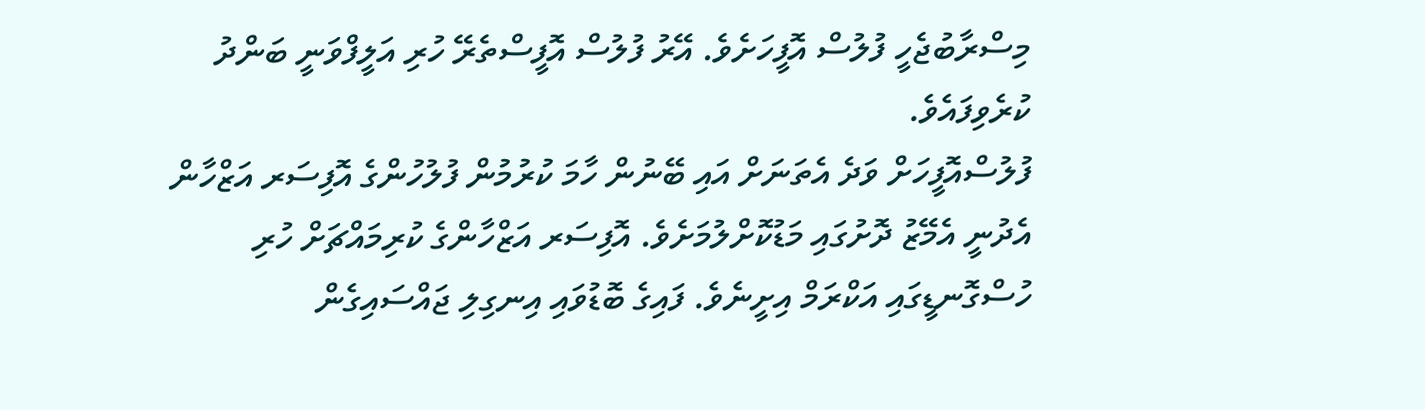މިސްރާބުޖެހީ ފުލުސް އޮފީހަށެވެ. އޭރު ފުލުސް އޮފީސްތެރޭ ހުރި އަލީފްވަނީ ބަންދު ކުރެވިފައެވެ.
ފުލުސްއޮފީހަށް ވަދެ އެތަނަށް އައި ބޭނުން ހާމަ ކުރުމުން ފުލުހުންގެ އޮފިސަރ އަޒްހާން އެދުނީ އެމޭޒު ދޮށުގައި މަޑުކޮށްލުމަށެވެ. އޮފިސަރ އަޒްހާންގެ ކުރިމައްޗަށް ހުރި ހުސްގޮނޑީގައި އަކްރަމް އިށީނެވެ. ފައިގެ ބޮޑުވައި އިނގިލި ޖައްސައިގެން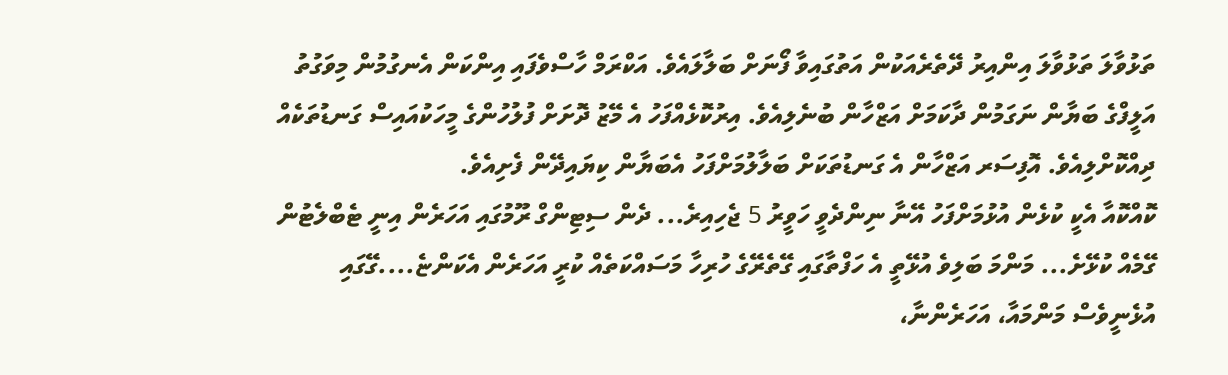ތަޅުވާލަ ތަޅުވާލަ އިންއިރު ދޭތެރެއަކުން އަތުގައިވާ ފޯނަށް ބަލާލައެވެ. އަކްރަމް ހާސްވެފައި އިންކަން އެނގުމުން މިވަގުތު އަލީފްގެ ބަޔާން ނަގަމުން ދާކަމަށް އަޒްހާން ބުނެލިއެވެ. އިރުކޮޅެއްފަހު އެ މޭޒު ދޮށަށް ފުލުހުންގެ މީހަކުއައިސް ގަނޑުތަކެއް ދިއްކޮށްލިއެވެ. އޮފިސަރ އަޒްހާން އެ ގަނޑުތަކަށް ބަލާލުމަށްފަހު އެބަޔާން ކިޔައިދޭން ފެށިއެވެ.
ކޮއްކޮއާ އެކީ ކުޅެން އުޅުމަށްފަހު އޭނާ ނިންދެވީ ހަވީރު 5 ޖެހިއިރެ... ދެން ސިޓިންގް ރޫމުގައި އަހަރެން އިނީ ޓެބްލެޓުން ގޭމެއް ކުޅޭށެ... މަންމަ ބަލިވެ އުޅޭތީ އެ ހަފްތާގައި ގޭތެރޭގެ ހުރިހާ މަސައްކަތެއް ކުރީ އަހަރެން އެކަންޏެ....ގޭގައި އުޅެނީވެސް މަންމައާ، އަހަރެންނާ،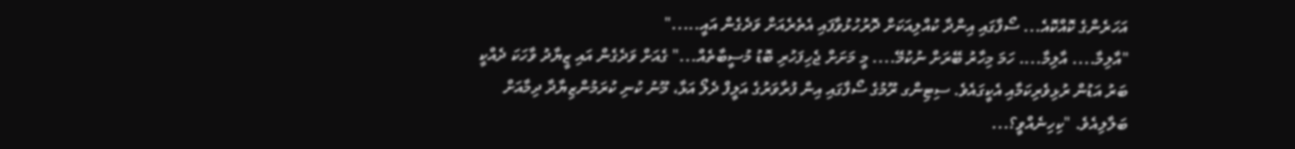އަހަރެންގެ ކޮއްކޮއެ... ސޯފާގައި އިންދާ ކުއްލިއަކަށް ދޮރުހުޅުވާފައި އެތެރެއަށް ވަދެގެން އައީ....."
"އާލިމާ.... އާލިމާ.... ހަމަ މިހާރު ބޭރަށް ނުކުމޭ.... މީ މަށަށް ޖެހިފަހުރި ބޮޑު މުސީބާތެއް..." ގެއަށް ވަދެގެން އައި ޒީޔާދު ވާހަކަ ދެއްކީ ބަރު އަޑުން ރުޅިވެރިކަމާއި އެކީގައެވެ. ސިޓިންގ ރޫމުގެ ސޯފާގައި އިން ފުރާވަރުގެ އަލީފް ދެލޯ އަޅާ، މޫނު ކުނި ކުރަމުންޒިޔާދާ ދިމާއަށް ބަލާލިއެވެ. "ކިހިނެއްވީ؟...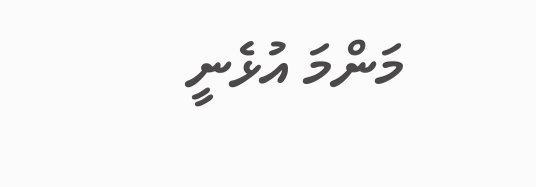މަންމަ އުޅެނީ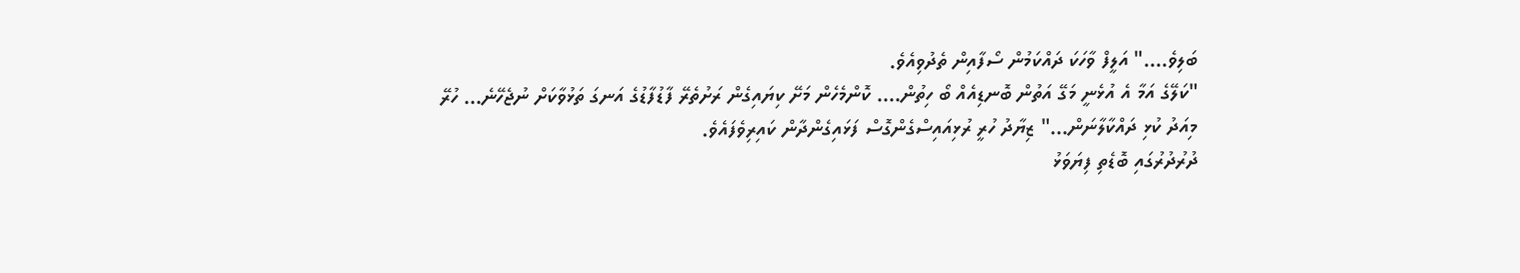ބަލިވެ...." އަލީފް ވާހަކަ ދައްކަމުން ސޯފާއިން ތެދުވިއެވެ.
"ކަލޭގެ އަމާ އެ އުޅެނީ މަގޭ އަތުން ބޮނޑިއެއް ބޯ ހިތުން.... ކޮންމެހެން މަށޭ ކިޔައިގެން ރަށުތެރޭ ފާޑުފާޑުގެ އަނގަ ތަޅުވާކަށް ނުޖެހޭނެ... ހުރޭ މިއަދު ކުޅި ދައްކާލާނަން..." ޒިޔާދު ހުރީ ރުޅިއައިސްގެންގޮސް ފަޅައިގެންދާން ކައިރިވެފައެވެ.
ދުރުދުރުގައި ބޮޑެތި ފިޔަވަޅު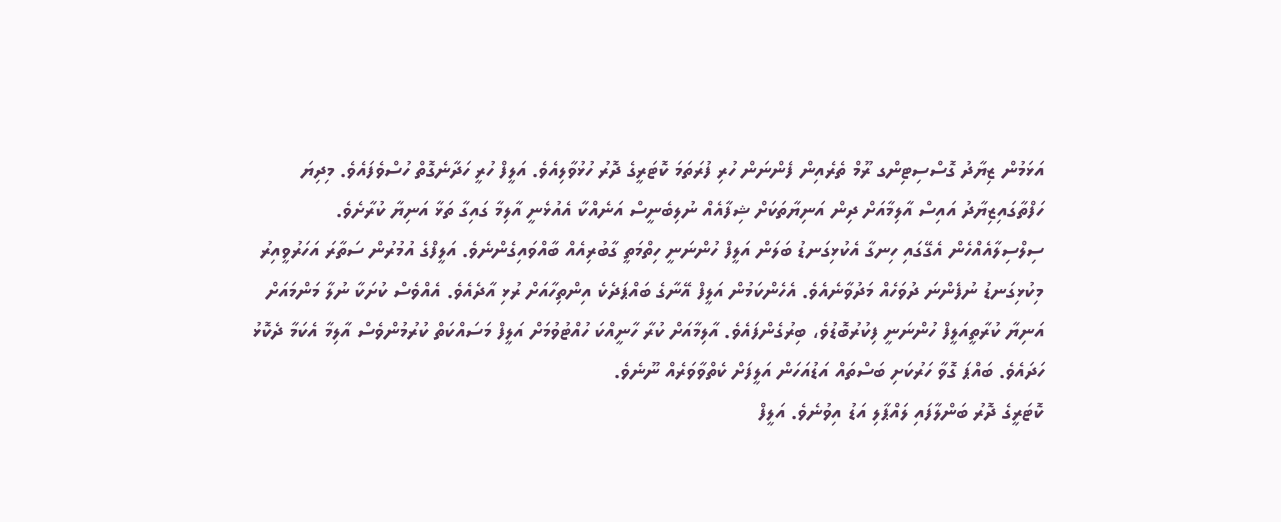އަޅަމުން ޒިޔާދު ގޮސްސިޓިންގ ރޫމް ތެރެއިން ފެންނަން ހުރި ފުރަތަމަ ކޮޓަރީގެ ދޮރު ހުޅުވާލިއެވެ. އަލީފް ހުރީ ހަދާނެގޮތް ހުސްވެފައެވެ. މިދިޔަ ހަފްތާގައިޒިޔާދު އައިސް އާލިމާއަށް ދިން އަނިޔާތަކަށް ޝިފާއެއް ނުލިބެނީސް އަނެއްކާ އެއުޅެނީ އާލިމާ ގައިގާ ތަޅާ އަނިޔާ ކުރާށެވެ.
ސިލްސިލާއެއްހެން އެގޭގައި ހިނގާ އެކުޅިގަނޑު ބަލަން އަލީފް ހުންނަނީ ހިތްމަތީ ގާބުރިއެއް ބާއްވައިގެންނެވެ. އަލީފްގެ އުމުރުން ސަތާރަ އަހަރުވީއިރު މިކުޅިގަނޑު ނުފެންނަ ދުވަހެއް މަދުވާނެއެވެ. އެހެންކަމުން އަލީފް އޭނާގެ ބައްޕަދެކެ އިންތިހާއަށް ރުޅި އާދެއެވެ. އެއްވެސް ކުށަކާ ނުލާ މަންމައަށް އަނިޔާ ކުރާތީއަލީފް ހުންނަނީ ފިކުރުބޮޑުވެ، ބިރުގެންފައެވެ. އާލިމާއަށް ކުރާ ހާނީއްކަ ހުއްޓުވުމަށް އަލީފް މަސައްކަތް ކުރުމުންވެސް އާލިމާ އެކަމާ ދެކޮޅު ހަދައެވެ. ބައްޕަ ގޮވާ ހަރުކަށި ބަސްތައް އަޑުއަހަން އަލީފަށް ކެތްވާވަރެއް ނޫނެވެ.
ކޮޓަރީގެ ދޮރު ބަންލާފައި ލައްޕާލި އަޑު އިވުނެވެ. އަލީފް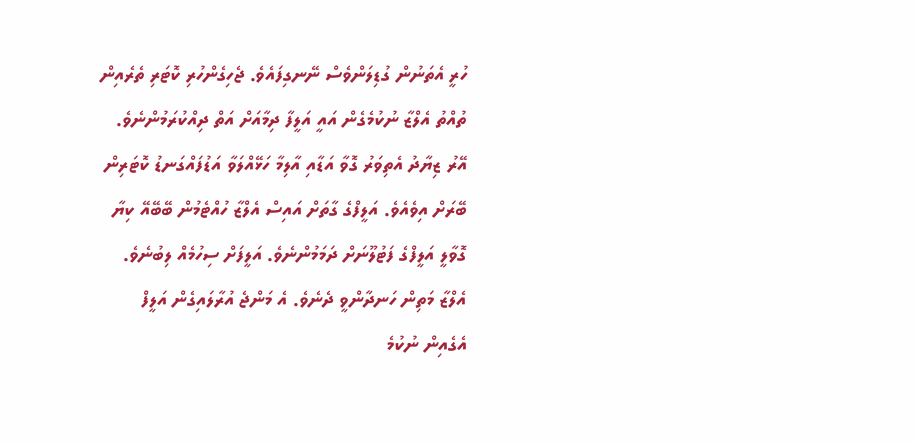ހުރީ އެތަނުން ގުޑިލަންވެސް ނޭނގިފައެވެ. ޖެހިގެންހުރި ކޮޓަރި ތެރެއިން ތުއްތު އެލްޒާ ނުކުމެގެން އައީ އަލީފާ ދިމާއަށް އަތް ދިއްކުރަމުންނެވެ. އޭރު ޒިޔާދު އެތިވަރު ގޮވާ އަޑާއި އާލިމާ ހަޅޭއްލަވާ އަޑުފައްގަނޑު ކޮޓަރިން ބޭރަށް އިވެއެވެ. އަލީފްގެ ގާތަށް އައިސް އެލްޒާ ހުއްޓެމުން ބޭބޭއޭ ކިޔާ ގޮވާލީ އަލީފްގެ ފަޓުލޫނަށް ދަމަމުންނެވެ. އަލީފަށް ސިހުމެއް ލިބުނެވެ. އެލްޒާ މަތިން ހަނދާންވީ ދެނެވެ. އެ މަންޖެ އުރާލައިގެން އަލީފް އެގެއިން ނުކުމެ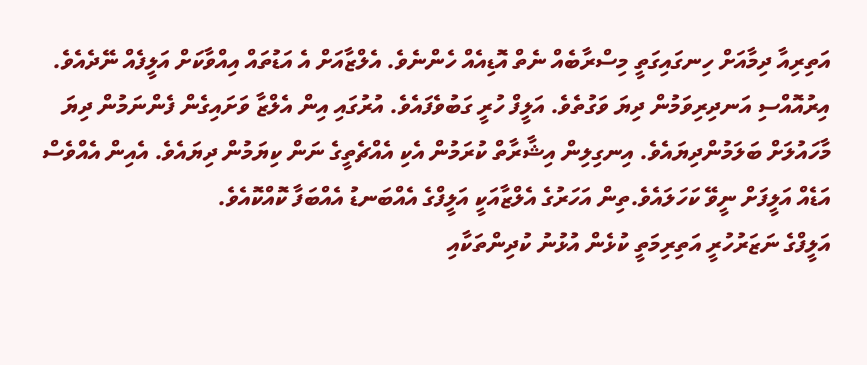އަތިރިއާ ދިމާއަށް ހިނގައިގަތީ މިސްރާބެއް ނެތް އޮޑިއެއް ހެންނެވެ. އެލްޒާއަށް އެ އަޑުތައް އިއްވާކަށް އަލީފެއް ނޭދެއެވެ.
އިރުއޮއްސި އަނދިރިވަމުން ދިޔަ ވަގުތެވެ. އަލީފް ހުރީ ގަބުވެފައެވެ. އުރުގައި އިން އެލްޒާ ވަށައިގެން ފެންނަމުން ދިޔަ މާހައުލަށް ބަލަމުންދިޔައެވެ. އިނގިލިން އިޝާރާތް ކުރަމުން އެކި އެއްޗެތީގެ ނަން ކިޔަމުން ދިޔައެވެ. އެއިން އެއްވެސް އަޑެއް އަލީފަށް ނީވޭ ކަހަލައެވެ.ތިން އަހަރުގެ އެލްޒާއަކީ އަލީފްގެ އެއްބަނޑު އެއްބަފާ ކޮއްކޮއެވެ.
އަލީފްގެ ނަޒަރުހުރީ އަތިރިމަތީ ކުޅެން އުޅުނު ކުދިންތަކާއި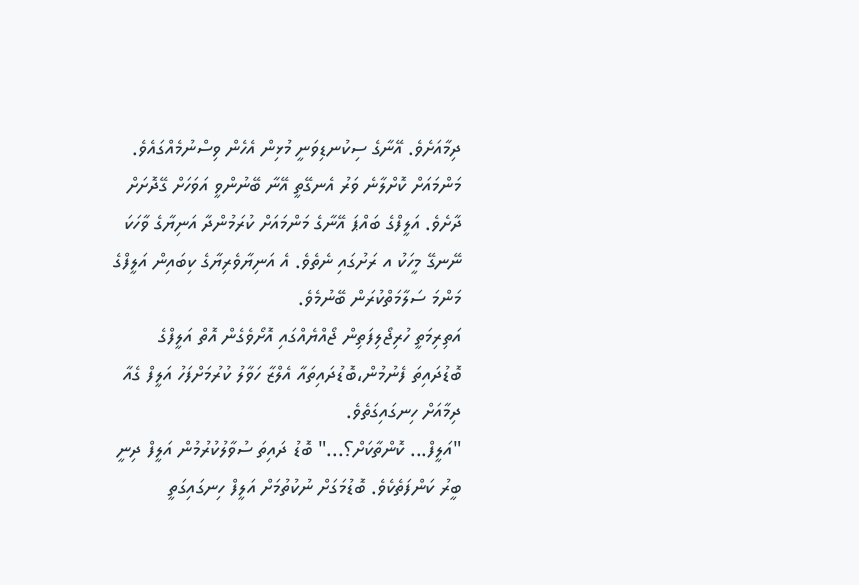ދިމާއަށެވެ. އޭނާގެ ސިކުނޑިވަނީ މުޅިން އެހެން ވިސްނުމެއްގައެވެ. މަންމައަށް ކޮށްލާނެ ވަރު އެނގޭތީ އޭނާ ބޭނުންވީ އަވަހަށް ގޭދޮށަށް ދާށެވެ. އަލީފްގެ ބައްޕަ އޭނާގެ މަންމައަށް ކުރަމުންދާ އަނިޔާގެ ވާހަކަ ނޭނގޭ މީހަކު އ ރަށުގައި ނެތެވެ. އެ އަނިޔާވެރިޔާގެ ކިބައިން އަލީފްގެ މަންމަ ސަލާމަތްކުރަން ބޭނުމެވެ.
އަތިރިމަތީ ހުރިޖޯލިފަތިން ޖޯއްޔެއްގައި އޮށޯވެގެން އޮތް އަލީފްގެ ބޮޑުދައިތަ ފެނުމުން،ބޮޑުދައިތައާ އެލްޒާ ހަވާލު ކުރުމަށްފަހު އަލީފް ގެއާ ދިމާއަށް ހިނގައިގަތެވެ.
"އަލީފް... ކޮންތާކަށް؟..." ބޮޑު ދައިތަ ސުވާލުކުރުމުން އަލީފް ދިނީ ބީރު ކަންފަތެކެވެ. ބޮޑުމަގަށް ނުކުތުމަށް އަލީފް ހިނގައިގަތީ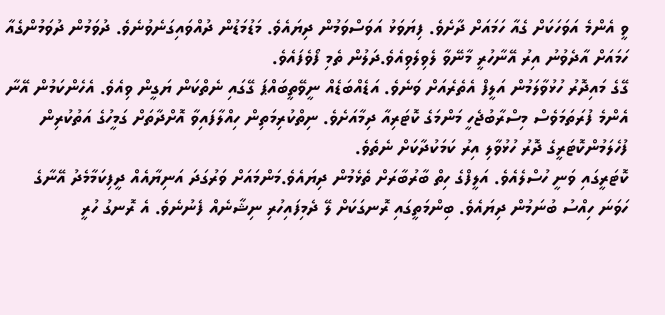ވީ އެންމެ އަވަހަކަށް ގެއާ ހަމައަށް ދާށެވެ. ފިޔަވަޅު އަވަސްވަމުން ދިޔައެވެ. މަޑުމަޑުން ދުއްވައިގަނެވުނެވެ. ދުވަމުން ދުވަމުންގެއާ ހަމައަށް އާދެވުނު އިރު އޭނާހުރީ މާނޭވާ ލެވިލެވިއެވެ.ދަލުން ތެމި ފޯވެފައެވެ.
ގޭގެ މައިދޮރު ހުޅުވާލަމުން އަލީފް އެތެރެއަށް ވަނެވެ. އަޑެއްބަޑެއް ނީވޭތީބައްޕަ ގޭގައި ނެތްކަން ޔަގީން ވިއެވެ. އެހެންކަމުން އޭނާ އެންމެ ފުރަތަމަވެސް މިސްރާބުޖެހީ މަންމަގެ ކޮޓަރިއާ ދިމާއަށެވެ. ނިތްކުރިމަތިން ހިއްލާފައިވާ އޮށްދާތަށް ގަމީހުގެ އަތުކުރިން ފުހެލަމުންކޮޓަރީގެ ދޮރު ހުޅުވާލި އިރު ކަމަކުދާކަށް ނެތެވެ.
ކޮޓަރީގައި ވަނީ ހުސްލެއެވެ. އަލީފްގެ ހިތް ބާރުބާރަށް ތެޅެމުން ދިޔައެވެ.މަންމައަށް ވަރުގަދަ އަނިޔާއެއް ދީފިކަމާމެދު އޭނާގެ ހަވަނަ ހިއްސު ބުނަމުން ދިޔައެވެ. ބިންމަތީގައި ރޮނގަކަށް ލޭ ދެމިފައިހުރި ނިޝާނެއް ފެނުނެވެ. އެ ރޮނގު ހުރީ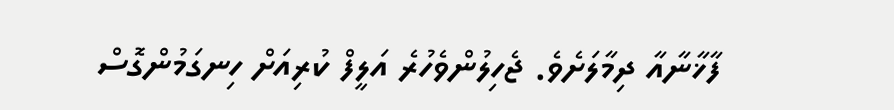ފާޚާނާއާ ދިމާލަށެވެ. ޖެހިލުންވެހުރެ އަލީފް ކުރިއަށް ހިނގަމުންގޮސް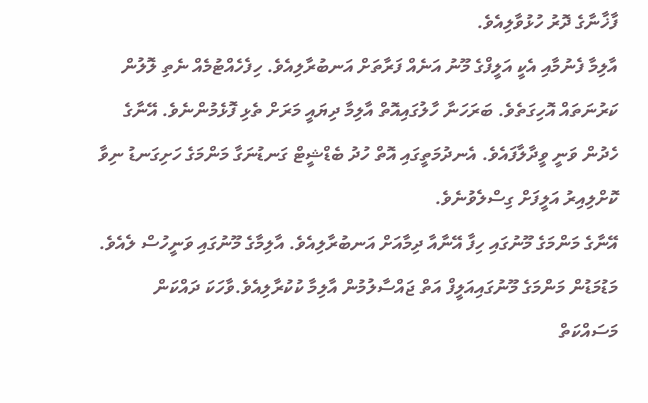ފާޚާނާގެ ދޮރު ހުޅުވާލިއެވެ.
އާލިމާ ފެނުމާއި އެކީ އަލީފްގެ މޫނު އަނެއް ފަރާތަށް އަނބުރާލިއެވެ. ހިފެހެއްޓުމެއް ނެތި ލޮލުން ކަރުނަތައް އޮހިގަތެވެ. ބަރަހަނާ ހާލުގައިއޮތް އާލިމާ ދިޔައީ މަރަށް ތެޅި ފޮޅެމުންނެވެ. އޭނާގެ ހެދުން ވަނީ ވީދާލާފައެވެ. އެނދުމަތީގައި އޮތް ހުދު ބެޑްޝީޓް ގަނޑުނަގާ މަންމަގެ ހަށިގަނޑު ނިވާ ކޮށްލިއިރު އަލީފަށް ގިސްލެވުނެވެ.
އޭނާގެ މަންމަގެ މޫނުގައި ހިފާ އޭނާއާ ދިމާއަށް އަނބުރާލިއެވެ. އާލިމާގެ މޫނުގައި ވަނީހުސް ލެއެވެ. މަޑުމަޑުން މަންމަގެ މޫނުގައިއަލީފް އަތް ޖައްސާލުމުން އާލިމާ ކުކުރާލިއެވެ.ވާހަކަ ދައްކަން މަސައްކަތް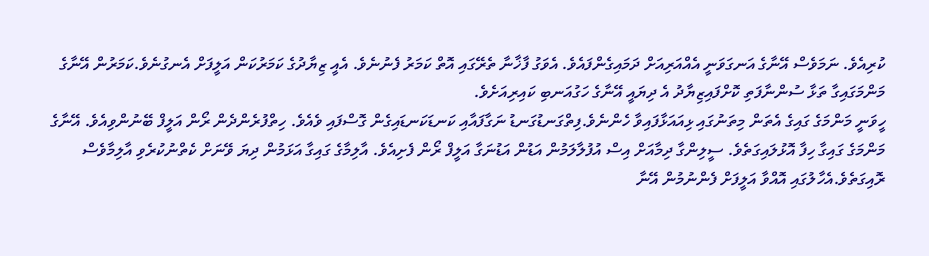ކުރިއެވެ. ނަމަވެސް އޭނާގެ އަނގަވަނީ އެއްއަރިއަށް ދަމައިގެންފައެވެ. އެވަގު ފާޚާނާ ތެރޭގައި އޮތް ކަމަރު ފެނުނެވެ. އެއީ ޒިޔާދުގެ ކަމަރުކަން އަލީފަށް އެނގުނެވެ.ކަމަރުން އޭނާގެ މަންމަގައިގާ ތަޅާ ސުންނާފަތި ކޮށްފައިޒިޔާދު އެ ދިޔައީ އޭނާގެ ހަގުއަނބި ކައިރިއަށެވެ.
ހީވަނީ މަންމަގެ ގައިގެ އެތަން މިތަނުގައި ޅިއައަޅާފައިވާ ހެންނެވެ.ފިތްގަނޑުގަނޑު ނަގާފައާއި ކަނޑަކަނޑައިގެން ގޮސްފައި ވެއެވެ. ހިތްފުރެންދެން ރޯން އަލީފް ބޭނުންވިއެވެ. އޭނާގެ މަންމަގެ ގައިގާ ހިފާ އޮޅުލައިގަތެވެ. ސީލިންގާ ދިމާއަށް އިސް އުފުލާލަމުން އަޑުން އަޑުނަގާ އަލީފް ރޯން ފެށިއެވެ. އާލިމާގެ ގައިގާ އަޅަމުން ދިޔަ ވޭނަށް ކެތްނުކުރެވި އާލިމާވެސް ރޮއިގަތެވެ.އެހާލުގައި އޮއްވާ އަލީފަށް ފެންނުމުން އޭނާ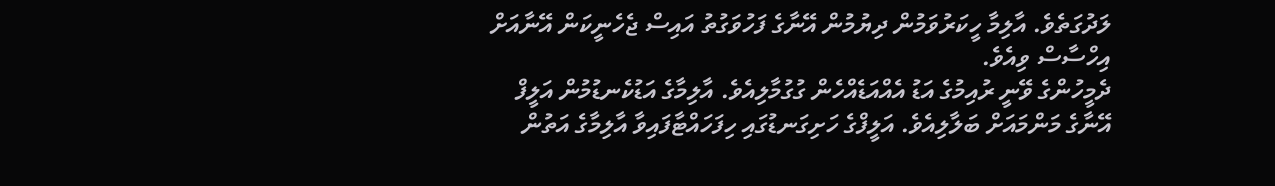ލަދުގަތެވެ. އާލިމާ ހީކަރުވަމުން ދިޔުމުން އޭނާގެ ފަހުވަގުތު އައިސް ޖެހެނީކަން އޭނާއަށް އިހްސާސް ވިއެވެ.
ދެމީހުންގެ ވޭނީ ރުއިމުގެ އަޑު އެއްއަޑެއްހެން ގުގުމާލިއެވެ. އާލިމާގެ އަޑުކެނޑުމުން އަލީފް އޭނާގެ މަންމައަށް ބަލާލިއެވެ. އަލީފްގެ ހަށިގަނޑުގައި ހިފަހައްޓާފައިވާ އާލިމާގެ އަތުން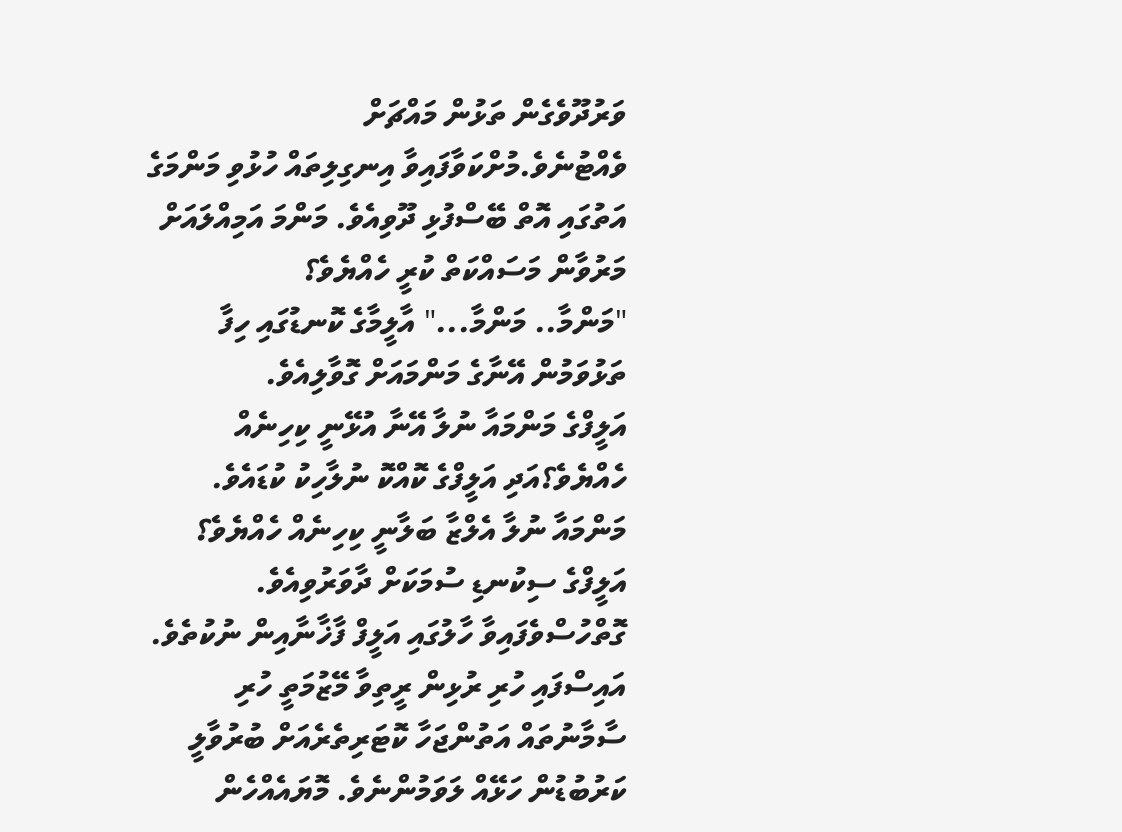ވަރުދޫވެގެން ތަޅުން މައްޗަށް ވެއްޓުނެވެ.މުށްކަވާފައިވާ އިނގިލިތައް ހުޅުވި މަންމަގެ އަތުގައި އޮތް ބޭސްފުޅި ދޫވިއެވެ. މަންމަ އަމިއްލައަށް މަރުވާން މަސައްކަތް ކުރީ ހެއްޔެވެ؟
"މަންމާ.. މަންމާ..." އާލީމާގެ ކޮނޑުގައި ހިފާ ތަޅުވަމުން އޭނާގެ މަންމައަށް ގޮވާލިއެވެ.
އަލީފްގެ މަންމައާ ނުލާ އޭނާ އުޅޭނީ ކިހިނެއް ހެއްޔެވެ؟އަދި އަލީފްގެ ކޮއްކޮ ނުލާހިކު ކުޑައެވެ. މަންމައާ ނުލާ އެލްޒާ ބަލާނީ ކިހިނެއް ހެއްޔެވެ؟ އަލީފްގެ ސިކުނޑި ސުމަކަށް ދާވަރުވިއެވެ.
ގޮތްހުސްވެފައިވާ ހާލުގައި އަލީފް ފާޚާނާއިން ނުކުތެވެ. އައިސްފައި ހުރި ރުޅިން ރީތިވާ މޭޒުމަތީ ހުރި ސާމާނުތައް އަތުންޖަހާ ކޮޓަރިތެރެއަށް ބުރުވާލީ ކަރުބުޑުން ހަޅޭއް ލަވަމުންނެވެ. މޮޔައެއްހެން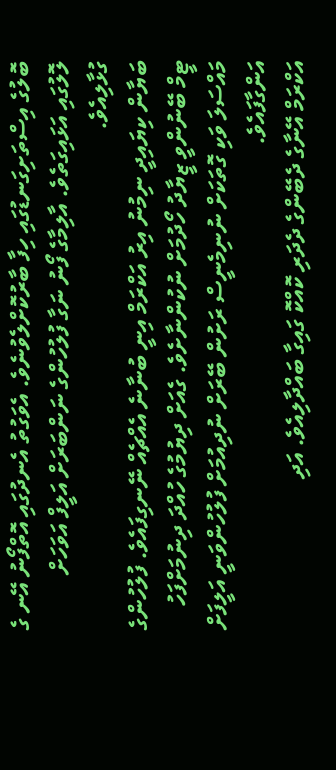ބޮލުގެ އިސްތަށިގަނޑުގައި ހިފާ ބާރުކޮށްލެވުނެވެ. އެވަގުތު އެނދުގައި އޮތްފޯނު އޭނ ގެ ލޮލުގައި އަޅައިގަތެވެ. އާލިމާގެ ފޯނު ނަގާ ފުލުހުންގެ ނަންބަރަށް އަލީފް އަވަހަށް ގުޅާލިއެވެ.
ބަޔާން ކިޔައިދީ ނިމުނު އިރު އަކްރަމް އިނީ ބުނާނެ އެއްޗެއް ނޭނގިފައެވެ. ފުލުހުންގެ ޓީމް ބޭނުންވީ ޒީޔާދު ހޯދުމަށް ނުކުންނާށެވެ. ގެއަށް ދިޔުމުގެ ހުއްދަ ދިނުމަށްފަހު މައްސަލަ ވަކި ގޮތަކަށް ނުނިމެނީސް ރަށުން ބޭރަށް ނުދިއުމަށް ފުލުހުންވަނީ އަލީފަށް އަންގާފައެވެ.
އަކްރަމް އޭނާގެ ދެބޭންގެ ދެދަރި ކޮއްކޮ ގައިގާ ބައްދާލިއެވެ. އަދި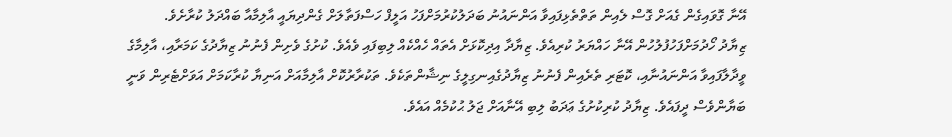އޭނާ ގޮވައިގެން ގެއަށް ގޮސް ލެއިން ތަތްތެޅިފައިވާ އަންނައުނު ބަދަލުކުރުމަށްފަހު އަލީފް ހަސްފަތާލަށް ގެންދިޔައީ އާލިމާއާ ބައްދަލު ކުރާށެވެ.
ޒިޔާދު ހޯދުމަށްފަހުފުލުހުން އޭނާ ހައްޔަރު ކުރިއެވެ. ޒިޔާދާ އިދިކޮޅަށް އެތައް ހެއްކެއް ލިބިފައި ވެއެވެ. ކުށުގެ ވެށިން ފެނުނު ޒިޔާދުގެ ކަމަރާއި، އާލިމާގެ ވީދާލާފައިވާ އަންނައުނާއި، ކޮޓަރި ތެރެއިން ފެނުނު ޒިޔާދުގެއިނގިލީގެ ނިޝާންތަކެވެ. ތަކުރާރުކޮށް އާލިމާއަށް އަނިޔާ ކުރާކަމަށް އަވަށްޓެރިން ވަނީ ބަޔާންވެސް ދީފައެވެ. ޒިޔާދު ކުރިކުށުގެ ޢަދަބު ލިބި އޭނާއަށް ޖަލު ޙުކުމެއް އައެވެ.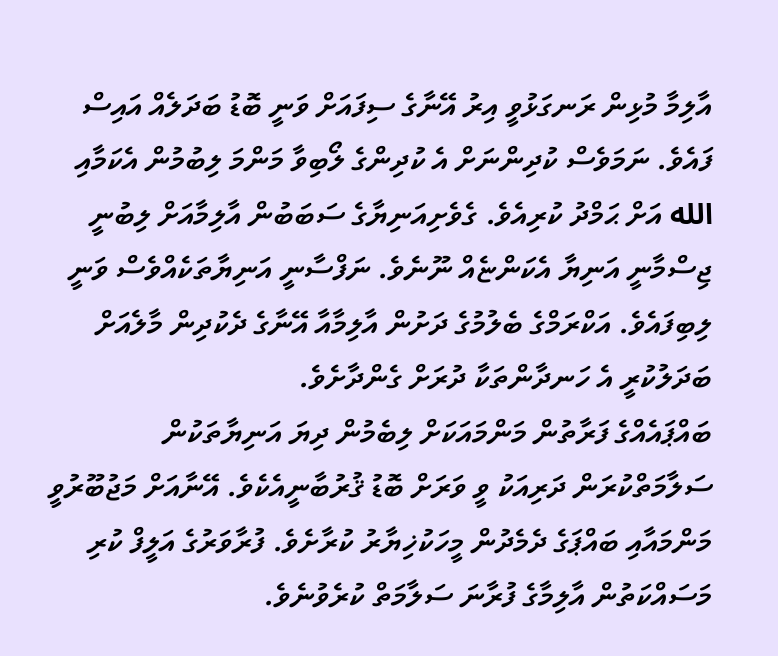އާލިމާ މުޅިން ރަނގަޅުވީ އިރު އޭނާގެ ސިފައަށް ވަނީ ބޮޑު ބަދަލެއް އައިސް ފައެވެ. ނަމަވެސް ކުދިންނަށް އެ ކުދިންގެ ލޯބިވާ މަންމަ ލިބުމުން އެކަމާއި الله އަށް ޙަމްދު ކުރިއެވެ. ގެވެށިއަނިޔާގެ ސަބަބުން އާލިމާއަށް ލިބުނީ ޖިސްމާނީ އަނިޔާ އެކަންޏެއް ނޫނެވެ. ނަފްސާނީ އަނިޔާތަކެއްވެސް ވަނީ ލިބިފައެވެ. އަކްރަމްގެ ބެލުމުގެ ދަށުން އާލިމާއާ އޭނާގެ ދެކުދިން މާލެއަށް ބަދަލުކުރީ އެ ހަނދާންތަކާ ދުރަށް ގެންދާށެވެ.
ބައްޕައެއްގެ ފަރާތުން މަންމައަކަށް ލިބެމުން ދިޔަ އަނިޔާތަކުން ސަލާމަތްކުރަން ދަރިއަކު ވީ ވަރަށް ބޮޑު ޤުރުބާނީއެކެވެ. އޭނާއަށް މަޖުބޫރުވީ މަންމައާއި ބައްޕަގެ ދެމެދުން މީހަކުޚިޔާރު ކުރާށެވެ. ފުރާވަރުގެ އަލީފް ކުރި މަސައްކަތުން އާލިމާގެ ފުރާނަ ސަލާމަތް ކުރެވުނެވެ.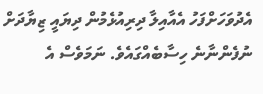އެދުވަހަށްފަހު އެއާއިލާ ދިރިއުޅެމުން ދިޔައީ ޒިޔާދަށް ނުފެންނާނެ ހިސާބެއްގައެވެ. ނަމަވެސް އެ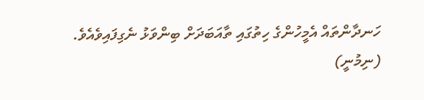ހަނދާންތައް އެމީހުންގެ ހިތުގައި ތާއަބަދަށް ބިންވަޅު ނެގިފައިވެއެވެ.
(ނިމުނީ)